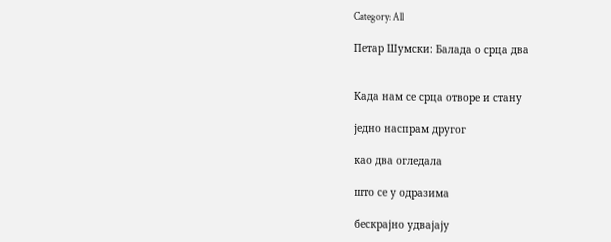Category: All

Петар Шумски: Балада о срца два


Када нам се срца отворе и стану

једно наспрам другог

као два огледала

што се у одразима

бескрајно удвајају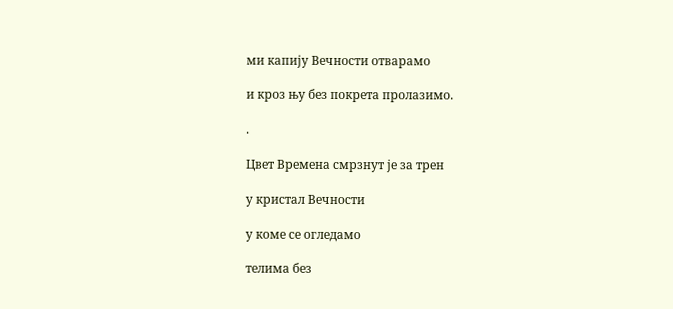ми капију Вечности отварамо

и кроз њу без покрета пролазимо.

.

Цвет Времена смрзнут је за трен

у кристал Вечности

у коме се огледамо

телима без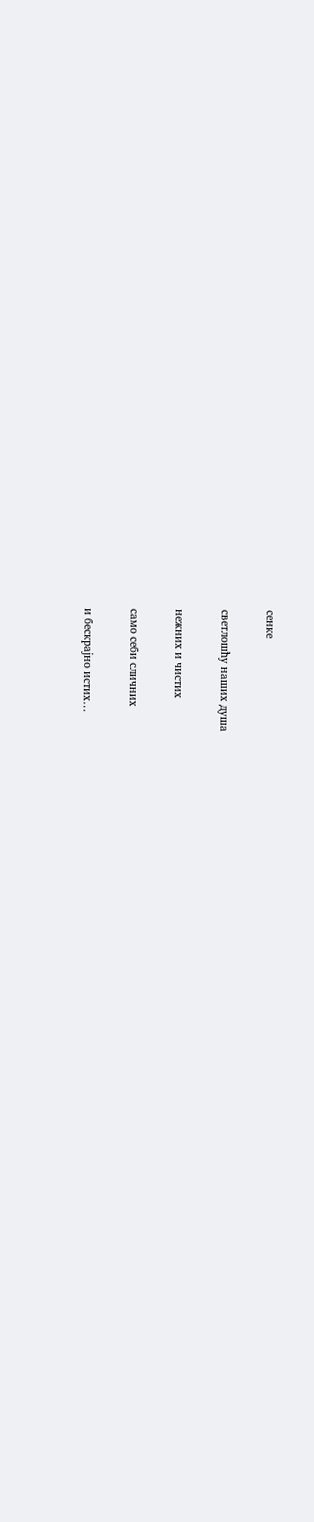сенке

светлошћу наших душа

нежних и чистих

само себи сличних

и бескрајно истих…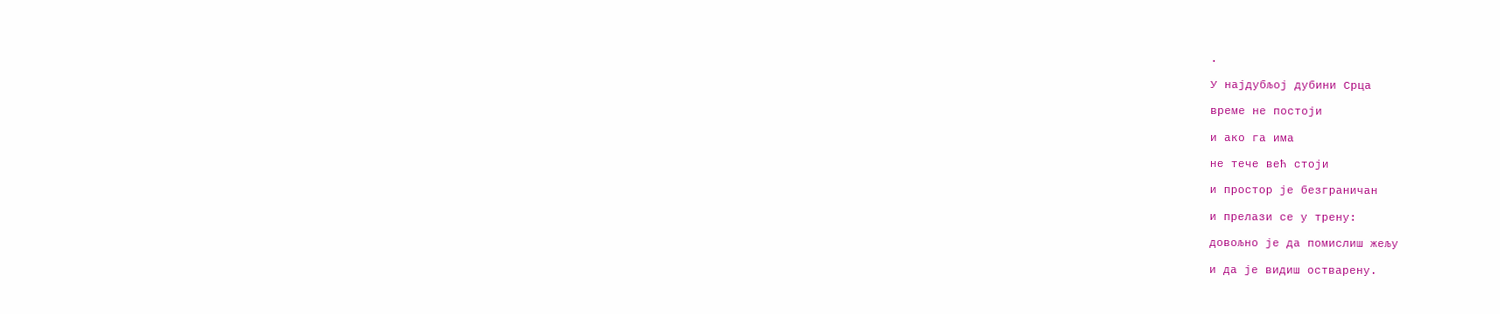.

У најдубљој дубини Срца

време не постоји

и ако га има

не тече већ стоји

и простор је безграничан

и прелази се у трену:

довољно је да помислиш жељу

и да је видиш остварену.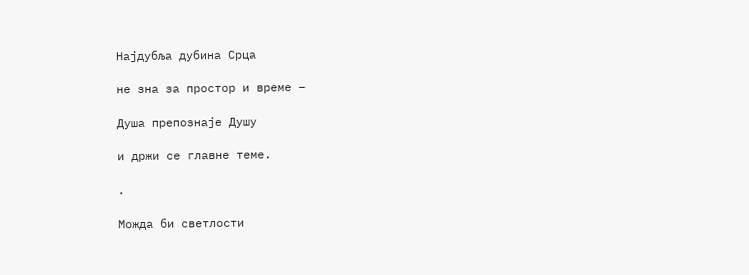Најдубља дубина Срца

не зна за простор и време –

Душа препознаје Душу

и држи се главне теме.

.

Можда би светлости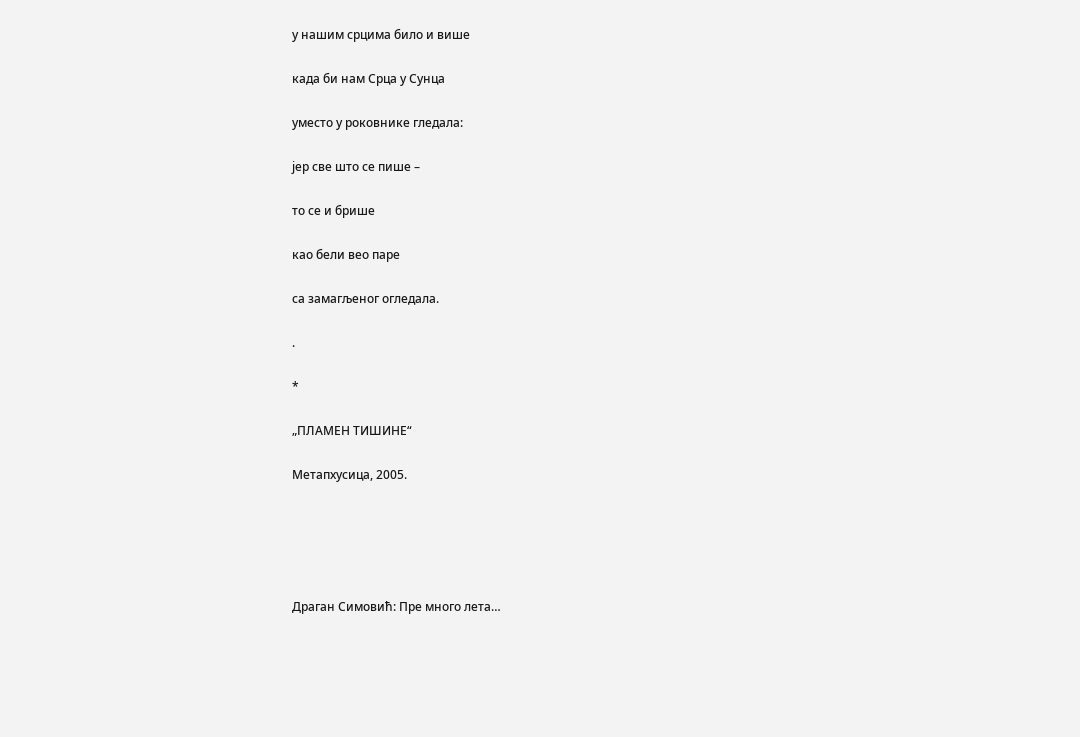у нашим срцима било и више

када би нам Срца у Сунца

уместо у роковнике гледала:

јер све што се пише –

то се и брише

као бели вео паре

са замагљеног огледала.

.

*

„ПЛАМЕН ТИШИНЕ“

Метапхyсица, 2005.





Драган Симовић: Пре много лета…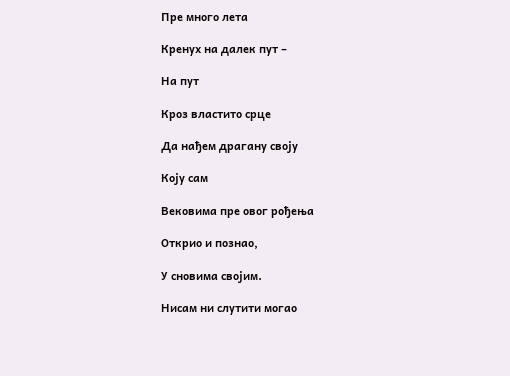Пре много лета

Кренух на далек пут –

На пут

Кроз властито срце

Да нађем драгану своју

Коју сам

Вековима пре овог рођења

Открио и познао,

У сновима својим.

Нисам ни слутити могао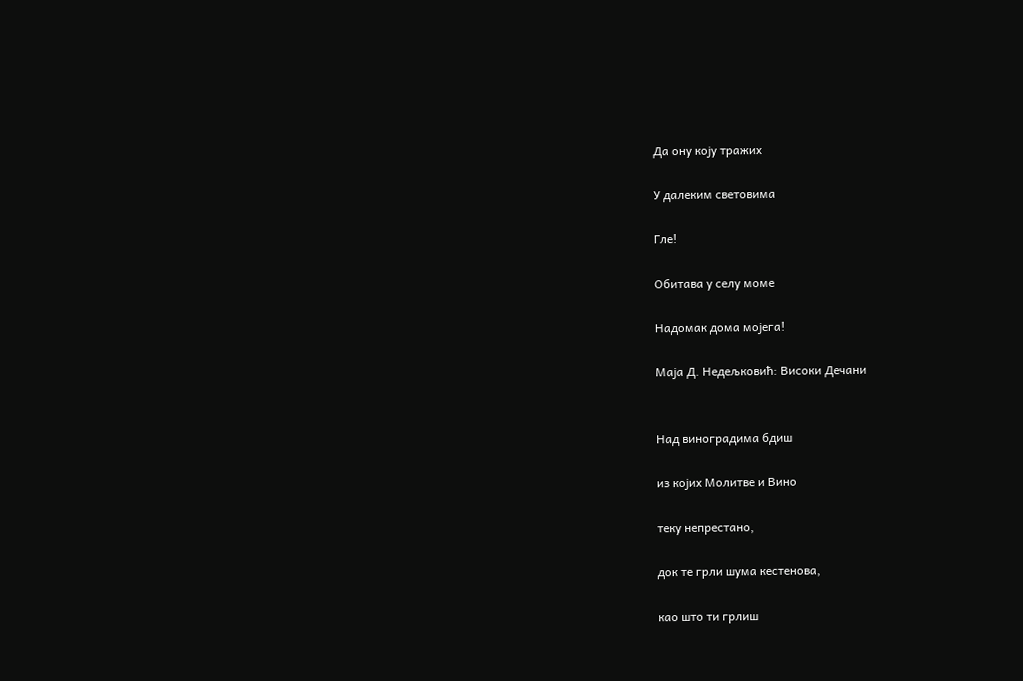Да ону коју тражих

У далеким световима

Гле!

Обитава у селу моме

Надомак дома мојега!

Маја Д. Недељковић: Високи Дечани


Над виноградима бдиш

из којих Молитве и Вино

теку непрестано,

док те грли шума кестенова,

као што ти грлиш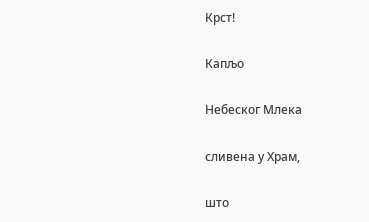Крст!

Капљо

Небеског Млека

сливена у Храм,

што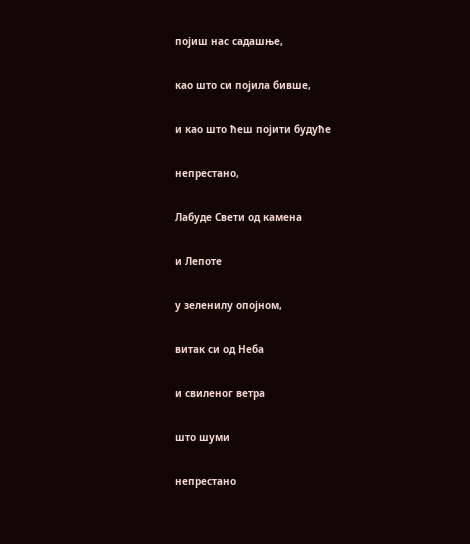појиш нас садашње,

као што си појила бивше,

и као што ћеш појити будуће

непрестано,

Лабуде Свети од камена

и Лепоте

у зеленилу опојном,

витак си од Неба

и свиленог ветра

што шуми

непрестано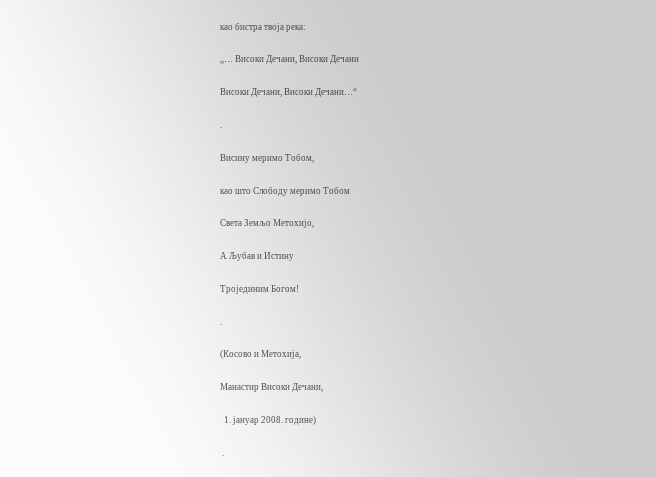као бистра твоја река:

„… Високи Дечани, Високи Дечани

Високи Дечани, Високи Дечани…“

.

Висину меримо Тобом,

као што Слободу меримо Тобом

Света Земљо Метохијо,

А Љубав и Истину

Тројединим Богом!

.

(Косово и Метохија,

Манастир Високи Дечани,

  1. јануар 2008. године)

 .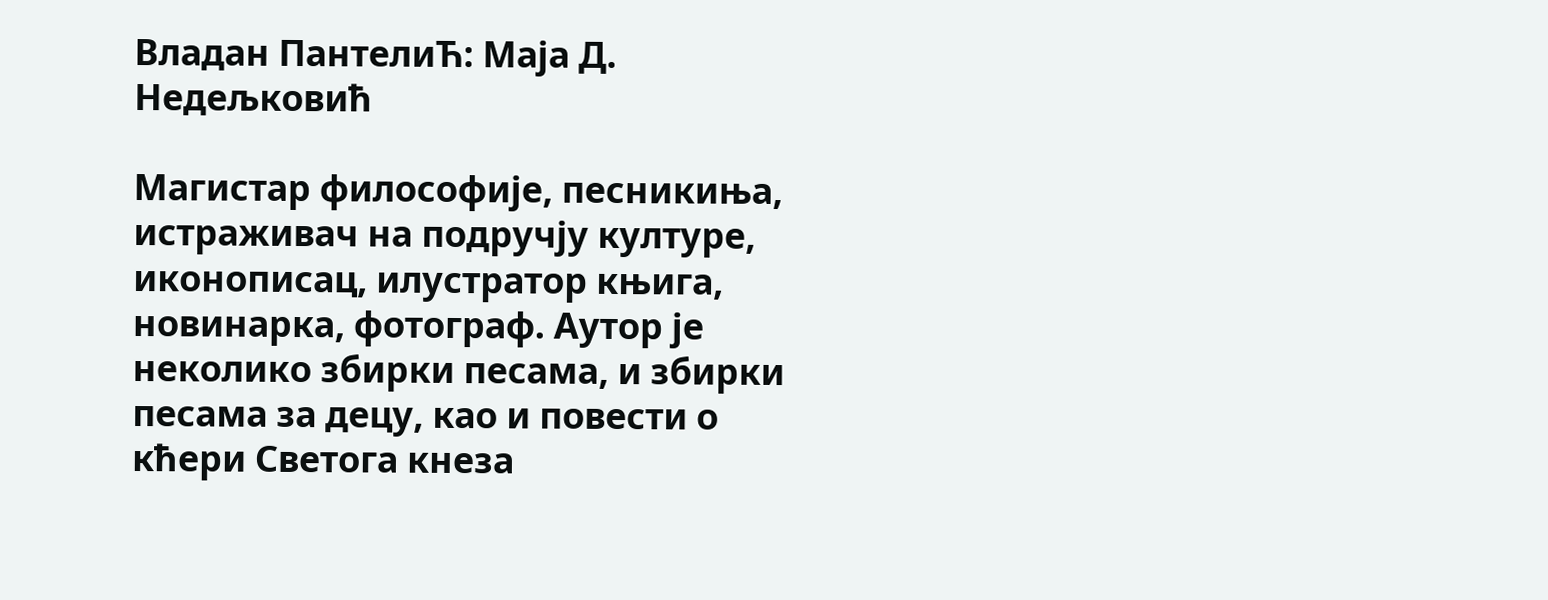Владан ПантелиЋ: Маја Д. Недељковић

Магистар философије, песникиња, истраживач на подручју културе, иконописац, илустратор књига, новинарка, фотограф. Аутор је неколико збирки песама, и збирки песама за децу, као и повести о кћери Светога кнеза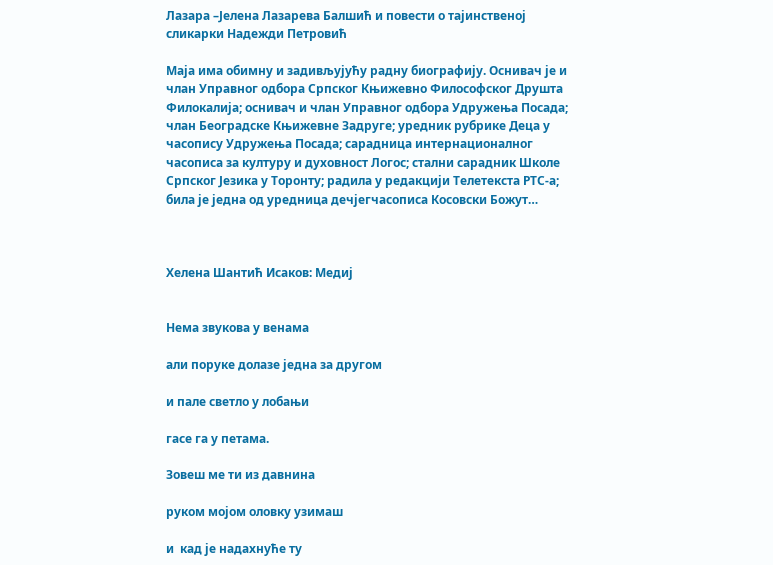Лазара –Јелена Лазарева Балшић и повести о тајинственој сликарки Надежди Петровић

Маја има обимну и задивљујућу радну биографију. Оснивач је и члан Управног одбора Српског Књижевно Философског Друшта Филокалија; оснивач и члан Управног одбора Удружења Посада; члан Београдске Књижевне Задруге; уредник рубрике Деца у часопису Удружења Посада; сарадница интернационалног часописа за културу и духовност Логос; стални сарадник Школе Српског Језика у Торонту; радила у редакцији Телетекста РТС-а; била је једна од уредница дечјегчасописа Косовски Божут…



Хелена Шантић Исаков: Медиј


Нема звукова у венама

али поруке долазе једна за другом

и пале светло у лобањи

гасе га у петама.

Зовеш ме ти из давнина

руком мојом оловку узимаш

и  кад је надахнуће ту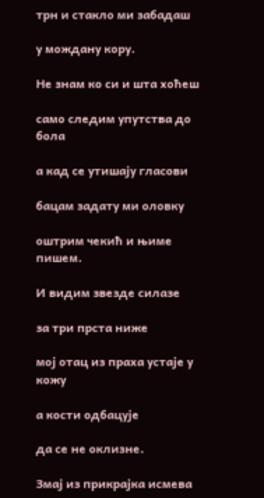трн и стакло ми забадаш

у мождану кору.

Не знам ко си и шта хоћеш

само следим упутства до бола

а кад се утишају гласови

бацам задату ми оловку

оштрим чекић и њиме пишем.

И видим звезде силазе

за три прста ниже

мој отац из праха устаје у кожу

а кости одбацује

да се не оклизне.

Змај из прикрајка исмева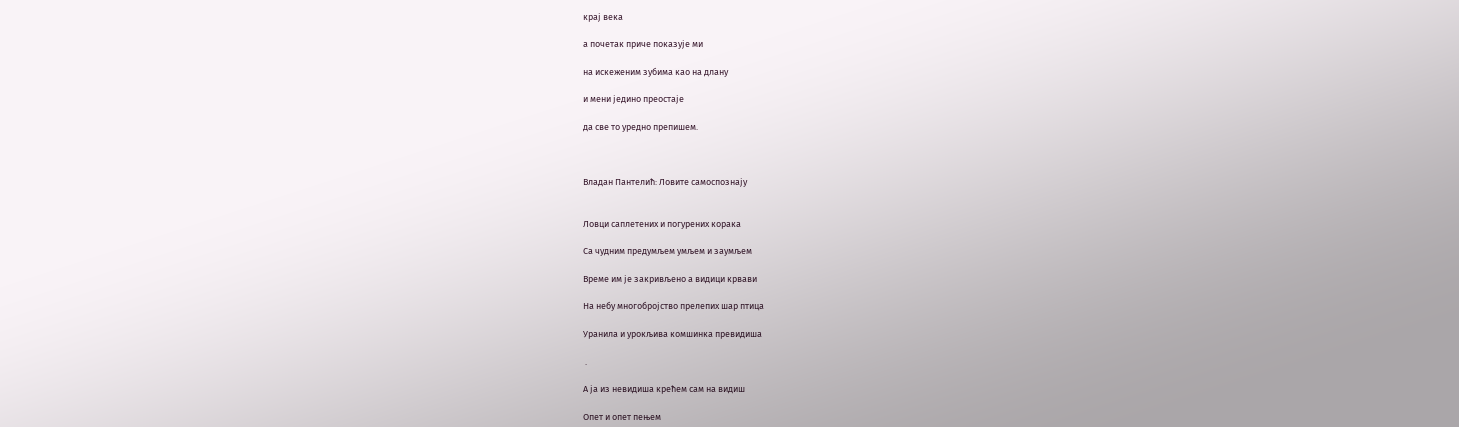крај века

а почетак приче показује ми

на искеженим зубима као на длану

и мени једино преостаје

да све то уредно препишем.



Владан Пантелић: Ловите самоспознају


Ловци саплетених и погурених корака

Са чудним предумљем умљем и заумљем

Време им је закривљено а видици крвави

На небу многобројство прелепих шар птица

Уранила и урокљива комшинка превидиша

 .

А ја из невидиша крећем сам на видиш

Опет и опет пењем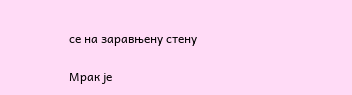се на заравњену стену

Мрак је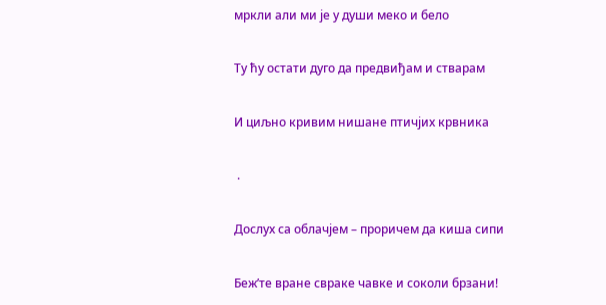мркли али ми је у души меко и бело

Ту ћу остати дуго да предвиђам и стварам

И циљно кривим нишане птичјих крвника

 .

Дослух са облачјем – проричем да киша сипи

Беж’те вране свраке чавке и соколи брзани!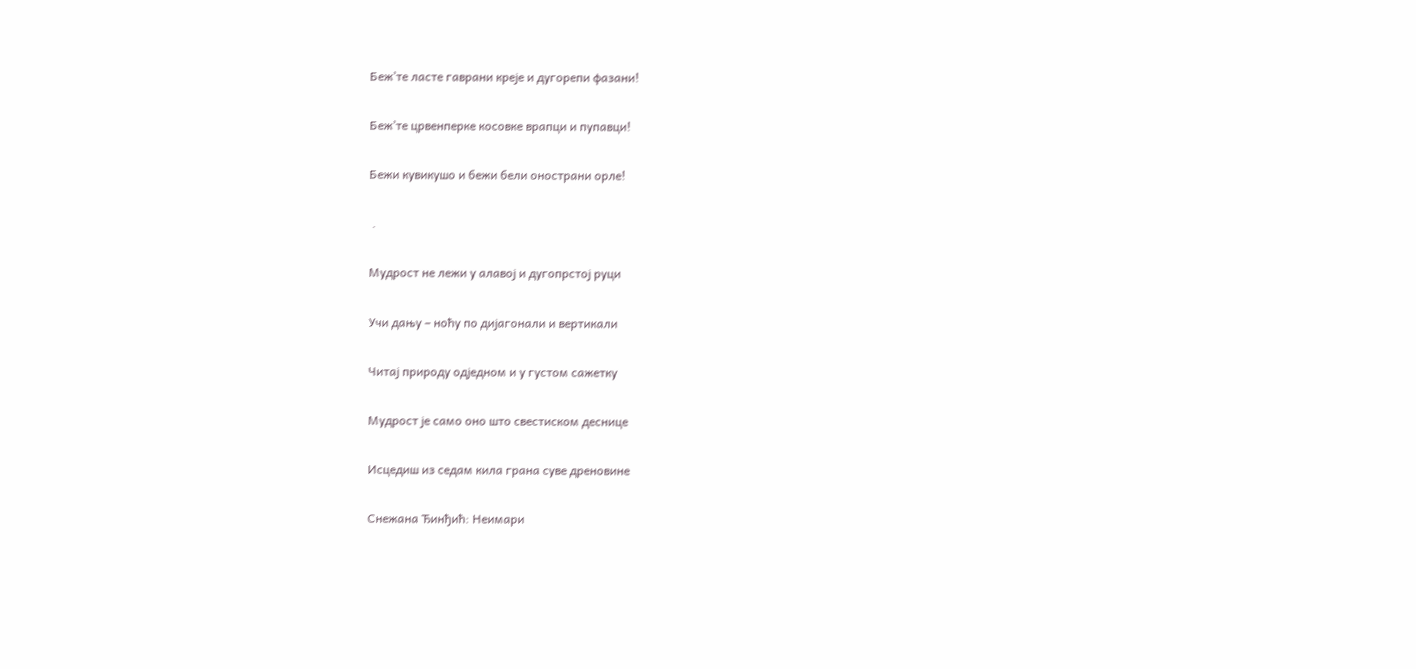Беж’те ласте гаврани креје и дугорепи фазани!

Беж’те црвенперке косовке врапци и пупавци!

Бежи кувикушо и бежи бели онострани орле!

 .

Мудрост не лежи у алавој и дугопрстој руци

Учи дању – ноћу по дијагонали и вертикали

Читај природу одједном и у густом сажетку

Мудрост је само оно што свестиском деснице

Исцедиш из седам кила грана суве дреновине

Снежана Ђинђић: Неимари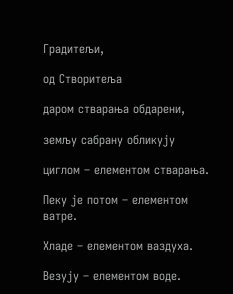Градитељи,

од Створитеља

даром стварања обдарени,

земљу сабрану обликују

циглом – елементом стварања.

Пеку је потом – елементом ватре.

Хладе – елементом ваздуха.

Везују – елементом воде.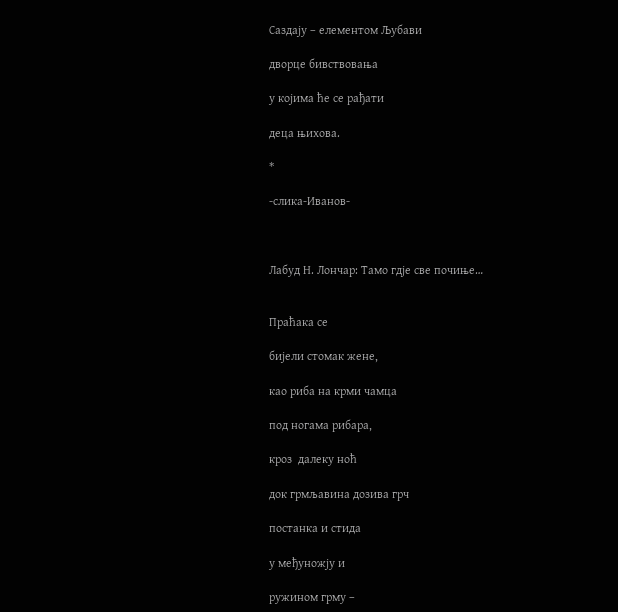Саздају – елементом Љубави

дворце бивствовања

у којима ће се рађати

деца њихова.

*

-слика-Иванов-



Лабуд Н. Лончар: Тамо гдје све почиње…


Праћака се

бијели стомак жене,

као риба на крми чамца

под ногама рибара,

кроз  далеку ноћ

док грмљавина дозива грч

постанка и стида

у међуножју и

ружином грму –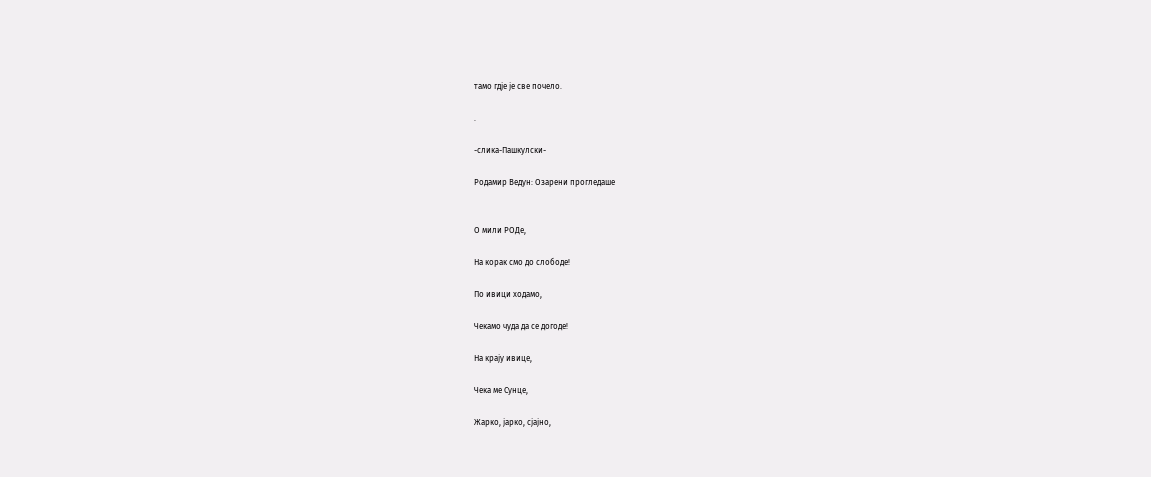тамо гдје је све почело.

.

-слика-Пашкулски-

Родамир Ведун: Озарени прогледаше


О мили РОДе,

На корак смо до слободе!

По ивици ходамо,

Чекамо чуда да се догоде!

На крају ивице,

Чека ме Сунце,

Жарко, јарко, сјајно,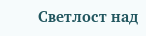Светлост над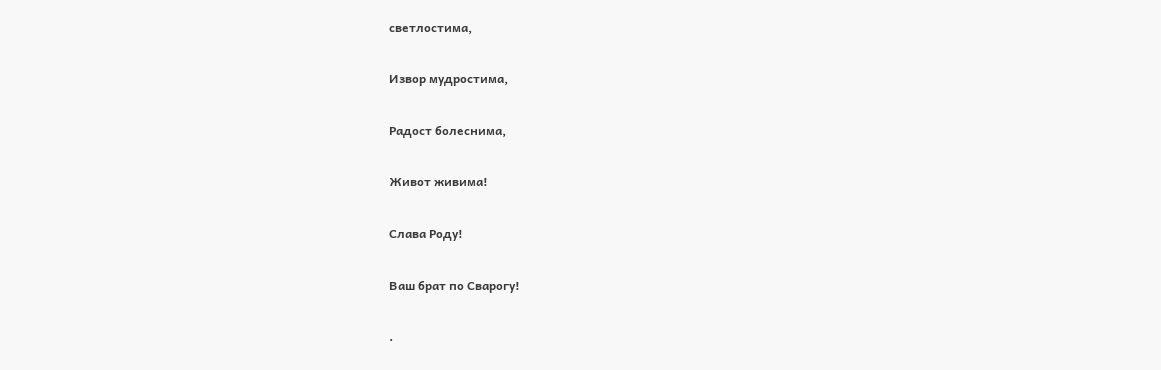светлостима,

Извор мудростима,

Радост болеснима,

Живот живима!

Слава Роду!

Ваш брат по Сварогу!

.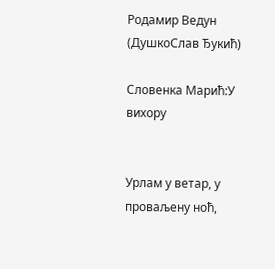Родамир Ведун (ДушкоСлав Ђукић)

Словенка Марић:У вихору


Урлам у ветар, у проваљену ноћ,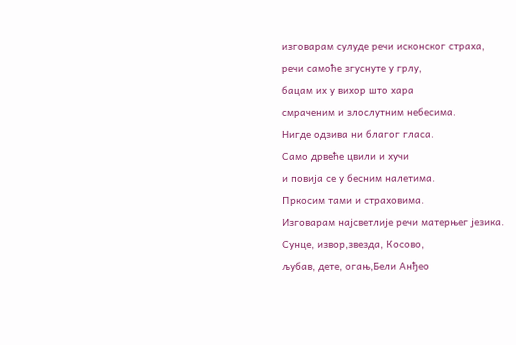изговарам сулуде речи исконског страха,
речи самоће згуснуте у грлу,
бацам их у вихор што хара
смраченим и злослутним небесима.
Нигде одзива ни благог гласа.
Само дрвеће цвили и хучи
и повија се у бесним налетима.
Пркосим тами и страховима.
Изговарам најсветлије речи матерњег језика.
Сунце, извор,звезда, Косово,
љубав, дете, огањ,Бели Анђео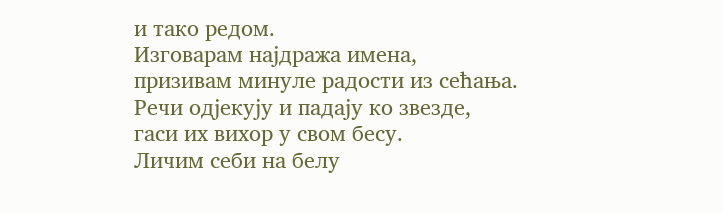и тако редом.
Изговарам најдража имена,
призивам минуле радости из сећања.
Речи одјекују и падају ко звезде,
гаси их вихор у свом бесу.
Личим себи на белу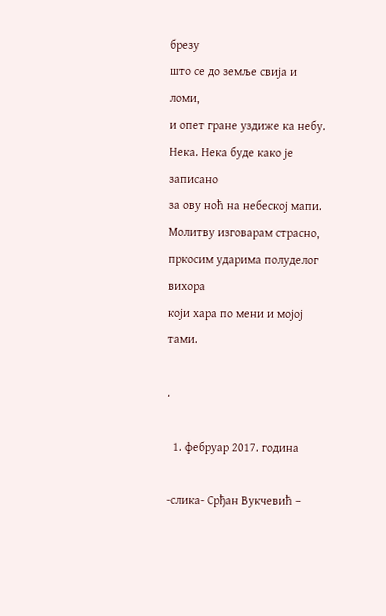брезу
што се до земље свија и ломи,
и опет гране уздиже ка небу.
Нека. Нека буде како је записано
за ову ноћ на небеској мапи.
Молитву изговарам страсно,
пркосим ударима полуделог вихора
који хара по мени и мојој тами.

.

  1. фебруар 2017. година

-слика- Срђан Вукчевић –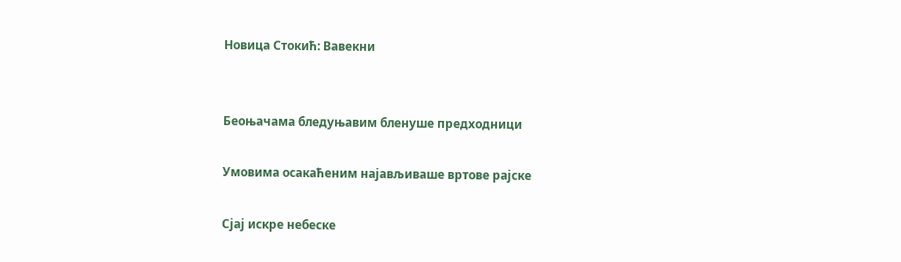Новица Стокић: Вавекни


Беоњачама бледуњавим бленуше предходници

Умовима осакаћеним најављиваше вртове рајске

Сјај искре небеске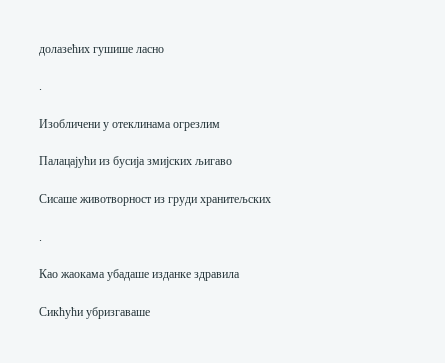долазећих гушише ласно

.

Изобличени у отеклинама огрезлим

Палацајући из бусија змијских љигаво

Сисаше животворност из груди хранитељских

.

Као жаокама убадаше изданке здравила

Сикћући убризгаваше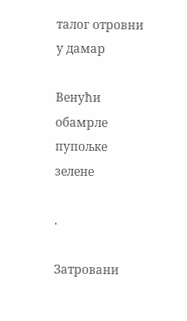талог отровни у дамар

Венући обамрле пупољке зелене

.

Затровани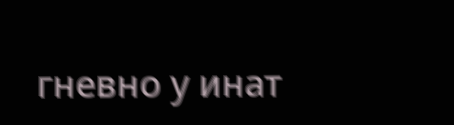гневно у инат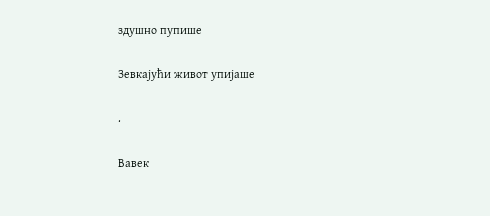здушно пупише

Зевкајући живот упијаше

.

Вавек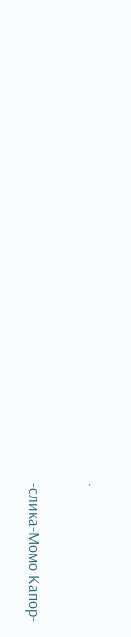.

-слика-Момо Капор-